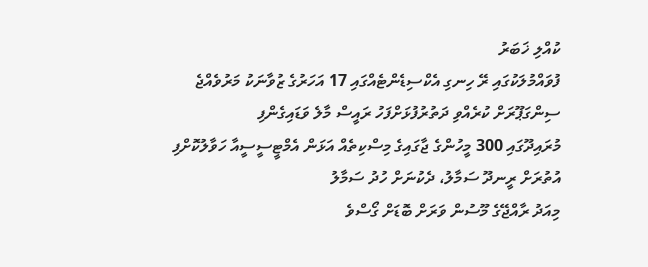ކުއްލި ޚަބަރު
ފުވައްމުލަކުގައި ރޭ ހިނގި އެކްސިޑެންޓެއްގައި 17 އަހަރުގެ ޒުވާނަކު މަރުވެއްޖެ
ސިންގަޕޫރަށް ކުރެއްވި ދަތުރުފުޅަށްފަހު ރައީސް މާލެ ވަޑައިގެންފި
މުރައިދޫގައި 300 މީހުންގެ ޖާގައިގެ މިސްކިތެއް އަޅަން އެމްޓީސީސީއާ ހަވާލުކޮށްފި
އުތުރަށް ރީނދޫ ސަމާލު، ދެކުނަށް ހުދު ސަމާލު
މިއަދު ރާއްޖޭގެ މޫސުން ވަރަށް ބޮޑަށް ގޯސްވެ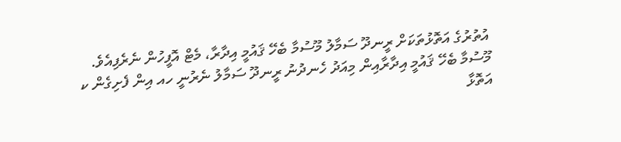އުތުރުގެ އަތޮޅުތަކަށް ރީނދޫ ސަމާލު މޫސުމާ ބެހޭ ޤައުމީ އިދާރާ، މެޓް އޮފީހުން ނެރެފިއެވެ.
މޫސުމާ ބެހޭ ޤައުމީ އިދާރާއިން މިއަދު ހެނދުނު ރީނދޫ ސަމާލު ނެރުނީ ހއ އިން ފެށިގެން ކ އަތޮޅާ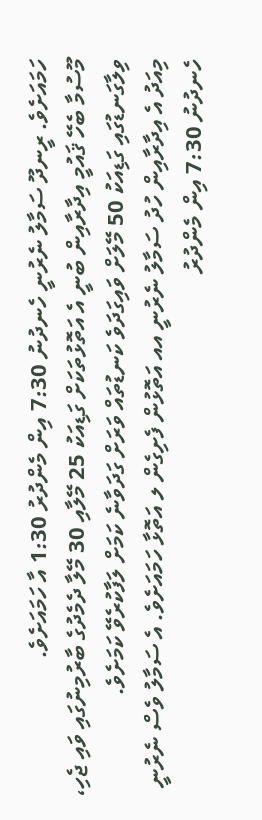ހަމައަށެވެ. ރީނދޫ ސަމާލު ނެރުނީ ހެނދުނު 7:30 އިން މެންދުރު 1:30 އާ ހަމައަށެވެ.
މޫސުމާ ބެހޭ ޤައުމީ އިދާރާއިން ބުނީ އެ އަތޮޅުތަކަށް ގަޑިއަކު 25 މޭލާއި 30 މޭލާ ދެމެދުގެ ބާރުމިނުގައި ވައި ޖެހި، ވިލާގަނޑުގައި ގަޑިއަކު 50 މޭލަށް ވައިގަދަވެ ކަނޑުތައް ވަރަށް ގަދަވާނެ ކަމަށް ލަފާކުރެވޭ ކަމަށެވެ.
މިއަދު އެ އިދާރާއިން ހުދު ސަމާލު ނެރުނީ އއ އަތޮޅުން ފެށިގެން ލ އަތޮޅާ ހަމައަށެވެ. އެ ސަމާލު ވެސް ނެރުނީ ހެނދުނު 7:30 އިން މެންދުރު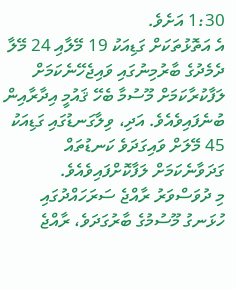1:30 އަށެވެ.
އެ އަތޮޅުތަކަށް ގަޑިއަކު 19 މޭލާއި 24 މޭލާ ދެމެދުގެ ބާރުމިނުގައި ވައިޖެހޭނެކަމަށް ލަފާކުރާކަމަށް މޫސުމާ ބެހޭ ޤައުމީ އިދާރާއިން ބުނެފައިވެއެވެ. އަދި، ވިލާގަނޑުގައި ގަޑިއަކު 45 މޭލަށް ވައިގަދަވެ ކަނޑުތައް ގަދަވާނެކަމަށް ލަފާކޮށްފައިވެއެވެ.
މި ދުވަސްވަރު ރާއްޖެ ސަރަހައްދުގައި ހުޅަނގު މޫސުމުގެ ބާރުގަދަވެ، ރާއްޖެ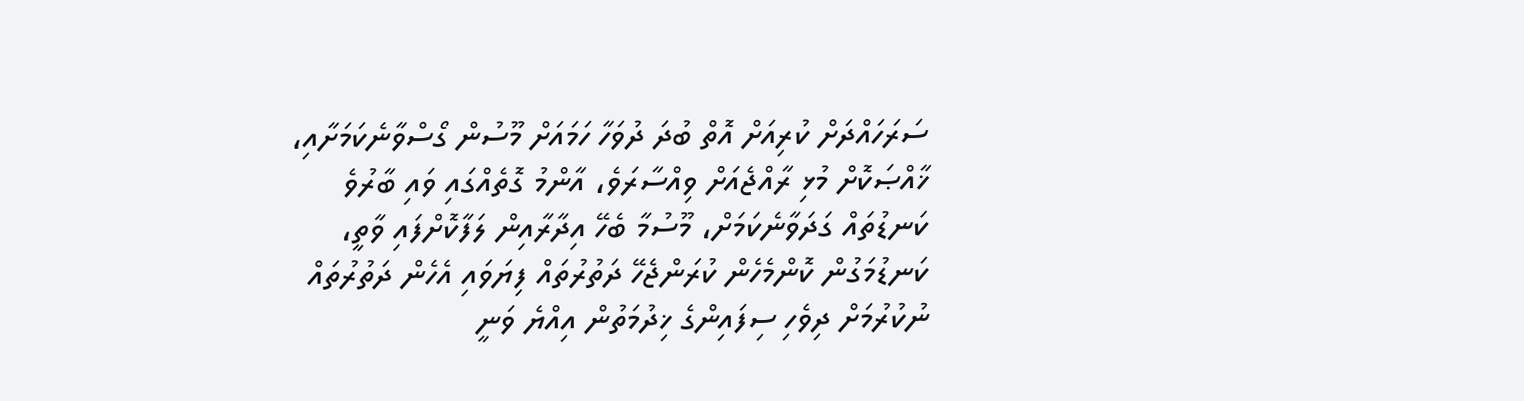ސަރަހައްދަށް ކުރިއަށް އޮތް ބުދަ ދުވަހާ ހަމައަށް މޫސުން ގޯސްވާނެކަމަށާއި، ޚާއްޞަކޮށް މުޅި ރާއްޖެއަށް ވިއްސާރަވެ، އާންމު ގޮތެއްގައި ވައި ބާރުވެ ކަނޑުތައް ގަދަވާނެކަމަށް، މޫސުމާ ބެހޭ އިދާރާއިން ލަފާކޮށްފައި ވާތީ، ކަނޑުމަގުން ކޮންމެހެން ކުރަންޖެހޭ ދަތުރުތައް ފިޔަވައި އެހެން ދަތުރުތައް ނުކުރުމަށް ދިވެހި ސިފައިންގެ ޚިދުމަތުން އިއްޔެ ވަނީ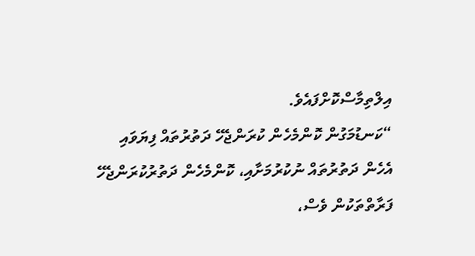އިލްތިމާސްކޮށްފައެވެ.
“ކަނޑުމަގުން ކޮންމެހެން ކުރަންޖެހޭ ދަތުރުތައް ފިޔަވައި އެހެން ދަތުރުތައް ނުކުރުމަށާއި، ކޮންމެހެން ދަތުރުކުރަންޖެހޭ ފަރާތްތަކުން ވެސް،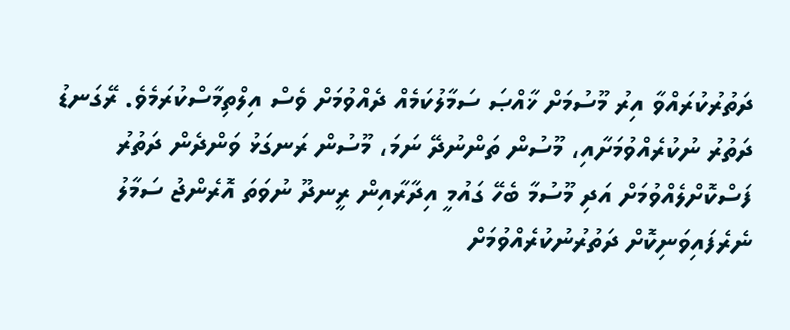ދަތުރުކުރައްވާ އިރު މޫސުމަށް ޚާއްޞަ ސަމާލުކަމެއް ދެއްވުމަށް ވެސް އިލްތިމާސްކުރަމެވެ. ރޭގަނޑު ދަތުރު ނުކުރެއްވުމަށާއި، މޫސުން ތަންނުދޭ ނަމަ، މޫސުން ރަނގަޅު ވަންދެން ދަތުރު ފަސްކޮށްލެއްވުމަށް އަދި މޫސުމާ ބެހޭ ގައުމީ އިދާރާއިން ރީނދޫ ނުވަތަ އޮރެންޖު ސަމާލު ނެރެފައިވަނިކޮށް ދަތުރުނުކުރެއްވުމަށް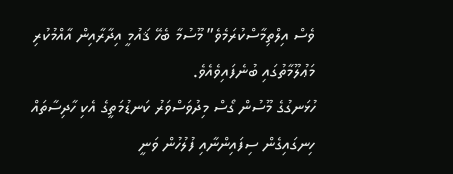ވެސް އިލްތިމާސްކުރަމެވެ” މޫސުމާ ބެހޭ ޤައުމީ އިދާރާއިން އާއްމުކުރި މަޢުލޫމާތުގައި ބުނެފައިވެއެވެ.
ހުޅަނގުގެ މޫސުން ގޯސް މިދުވަސްވަރު ކަނޑުމަތީގެ އެކި ހާދިސާތައް ހިނގައިގެން ސިފައިންނާއި ފުލުހުން ވަނީ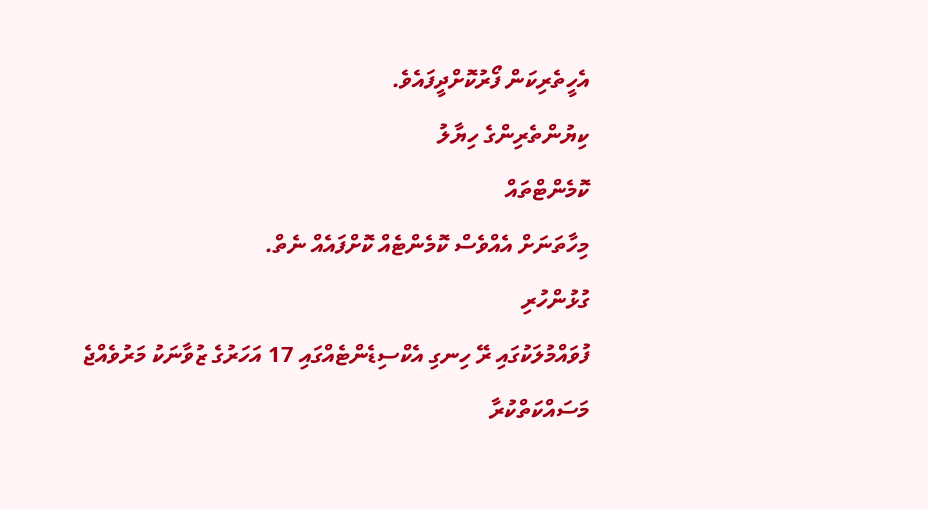އެހީތެރިކަން ފޯރުކޮށްދީފައެވެ.
ކިޔުންތެރިންގެ ހިޔާލު
ކޮމެންޓްތައް
މިހާތަނަށް އެއްވެސް ކޮމެންޓެއް ކޮށްފައެއް ނެތް.
ގުޅުންހުރި
ފުވައްމުލަކުގައި ރޭ ހިނގި އެކްސިޑެންޓެއްގައި 17 އަހަރުގެ ޒުވާނަކު މަރުވެއްޖެ
މަސައްކަތްކުރާ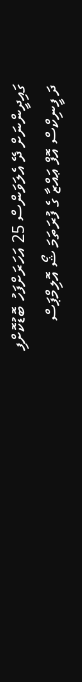ގައިދީންނަށް ދޭ އެލަވަންސް 25 އަހަރަށްފަހު ބޮޑުކޮށްފި
ދަ ފީނިކްސް އޮފް ޢައްޒާ ގެ ފުރަތަމަ ޝޯ އޮލިމްޕަސް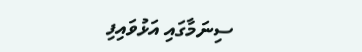ސިނަމާގައި އަޅުވައިފި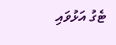ޓެގު އަޅުވައި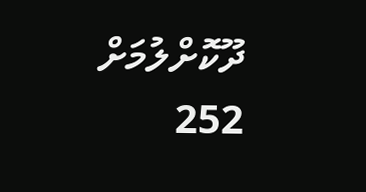ދޫކޮށްލުމަށް 252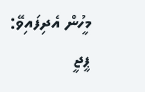މީހުން އެދިފައިވޭ: ޕީޖީ